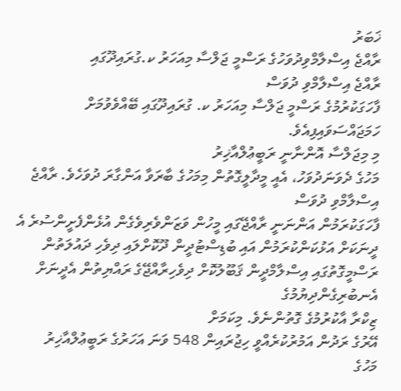ޚަބަރު
ރާއްޖެ އިސްލާމްވިދުވަހުގެ ރަސްމީ ޖަލްސާ މިއަހަރު ކ.ގުރައިދޫގައި
ރާއްޖެ އިސްލާމްވި ދުވަސް
ފާހަގަކުރުމުގެ ރަސްމީ ޖަލްސާ މިއަހަރު ކ. ގުރައިދޫގައި ބޭއްވެވުމަށް
ހަމަޖައްސަވައިފިއެވެ.
މި މިޖަލްސާ އޮންނާނީ ރަބީޢުލްއާޚިރު
މަހުގެ ދެވަނަދުވަހު، އެއީ މީދާލީގޮތުން މިމަހުގެ ބާރަވާ އަންގާރަ ދުވަހެވެ. ރާއްޖެ އިސްލާމްވި ދުވަސް
ފާހަގަކުރަމުން އަންނަނީ ރާއްޖޭގައި މީހުން ވަޒަންވެރިވެގެން އުޅެންފެށީންސުރެ އެ
ދީނަކަށް އަޅުކަންކުރަމުން އައި ބުޑިސްޓުދީން ދޫކޮށްލައި ދިވެހި ދައުލަތުން
ރަސްމީގޮތުގައި އިސްލާމްދީން ޤަބޫލުކޮށް ދިވެހިރާއްޖޭގެ ރައްޔިތުން އެދީނަށް އެނބުރިގެންދިޔުމުގެ
ޒިކްރާ އާކުރުމުގެ ގޮތުންނެވެ. މިކަމަށް
އޭރުގެ ރަދުން އަމުރުކުރެއްވީ ހިޖުރައިން 548 ވަނަ އަހަރުގެ ރަބީޢުލްއާޚިރު
މަހުގެ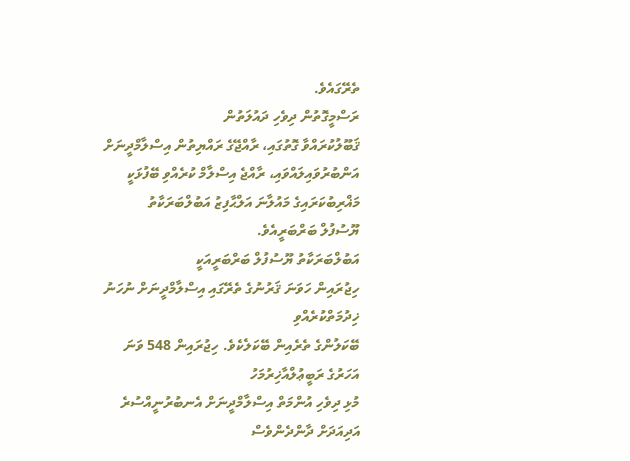ތެރޭގައެވެ.
ރަސްމީގޮތުން ދިވެހި ދައުލަތުން
ޤަބޫލުކުރައްވާ ގޮތުގައި، ރާއްޖޭގެ ރައްޔިތުން އިސްލާމްދީނަށް
އަންބުރުވައިލައްވައި، ރާއްޖެ އިސްލާމް ކުރެއްވި ބޭފުޅަކީ  މަޣްރިބުކަރައިގެ މައުލާނަ އަލްޙާފިޒު އަބުލްބަރަކާތު
ޔޫސުފުލް ބަރްބަރީއެވެ.
އަބުލްބަރަކާތު ޔޫސުފުލް ބަރްބަރީއަކީ
ހިޖުރައިން ހަވަނަ ޤަރުނުގެ ތެރޭގައި އިސްލާމްދީނަށް ނުހަނު ޚިދުމަތްކުރެއްވި
ބޭކަލުންގެ ތެރެއިން ބޭކަލެކެވެ. ހިޖުރައިން 548 ވަނަ އަހަރުގެ ރަބީޢުލްއާޚިރުމަހު
މުޅި ދިވެހި އުންމަތް އިސްލާމްދީނަށް އެނބުރުނީއްސުރެ އަދިއަދަށް ދާންދެންވެސް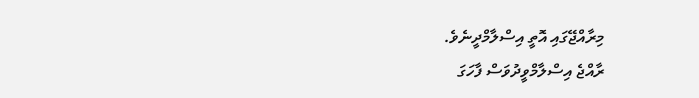މިރާއްޖޭގައި އޮތީ އިސްލާމްދީނެވެ.
ރާއްޖެ އިސްލާމްވީދުވަސް ފާހަގަ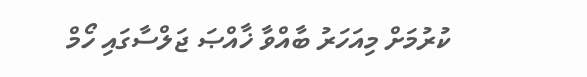ކުރުމަށް މިއަހަރު ބާއްވާ ޚާއްޞަ ޖަލްސާގައި ހޯމް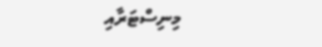މިނިސްޓަރާއި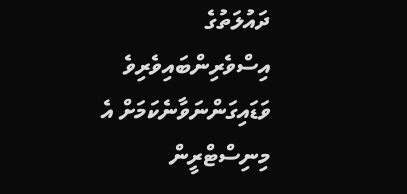ދައުލަތުގެ
އިސްވެރިންބައިވެރިވެ ވަޑައިގަންނަވާނެކަމަށް އެ މިނިސްޓްރީން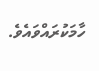ހާމަކުރައްވައެވެ.